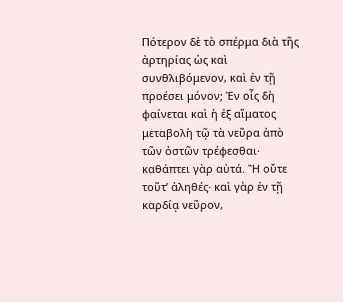Πότερον δὲ τὸ σπέρμα διὰ τῆς ἀρτηρίας ὡς καὶ συνθλιβόμενον, καὶ ἐν τῇ προέσει μόνον; Ἐν οἷς δὴ φαίνεται καὶ ἡ ἐξ αἵματος μεταβολὴ τῷ τὰ νεῦρα ἀπὸ τῶν ὀστῶν τρέφεσθαι· καθάπτει γὰρ αὐτά. Ἢ οὔτε τοῦτ’ ἀληθές· καὶ γὰρ ἐν τῇ καρδίᾳ νεῦρον,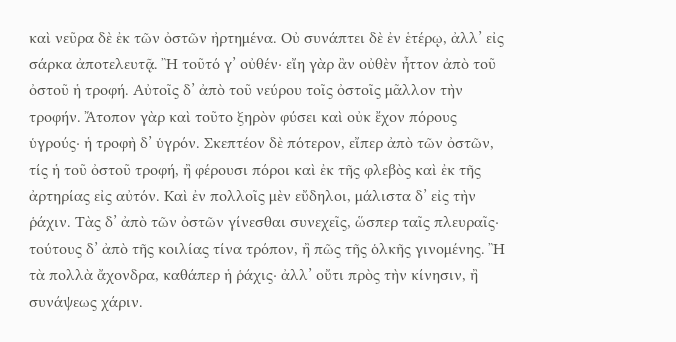καὶ νεῦρα δὲ ἐκ τῶν ὀστῶν ἠρτημένα. Οὐ συνάπτει δὲ ἐν ἑτέρῳ, ἀλλ’ εἰς σάρκα ἀποτελευτᾷ. Ἢ τοῦτό γ’ οὐθέν· εἴη γὰρ ἂν οὐθὲν ἦττον ἀπὸ τοῦ ὀστοῦ ἡ τροφή. Αὐτοῖς δ’ ἀπὸ τοῦ νεύρου τοῖς ὀστοῖς μᾶλλον τὴν τροφήν. Ἄτοπον γὰρ καὶ τοῦτο ξηρὸν φύσει καὶ οὐκ ἔχον πόρους ὑγρούς· ἡ τροφὴ δ’ ὑγρόν. Σκεπτέον δὲ πότερον, εἴπερ ἀπὸ τῶν ὀστῶν, τίς ἡ τοῦ ὀστοῦ τροφή, ἢ φέρουσι πόροι καὶ ἐκ τῆς φλεβὸς καὶ ἐκ τῆς ἀρτηρίας εἰς αὐτόν. Καὶ ἐν πολλοῖς μὲν εὔδηλοι, μάλιστα δ’ εἰς τὴν ῥάχιν. Τὰς δ’ ἀπὸ τῶν ὀστῶν γίνεσθαι συνεχεῖς, ὥσπερ ταῖς πλευραῖς· τούτους δ’ ἀπὸ τῆς κοιλίας τίνα τρόπον, ἢ πῶς τῆς ὁλκῆς γινομένης. Ἢ τὰ πολλὰ ἄχονδρα, καθάπερ ἡ ῥάχις· ἀλλ’ οὔτι πρὸς τὴν κίνησιν, ἢ συνάψεως χάριν.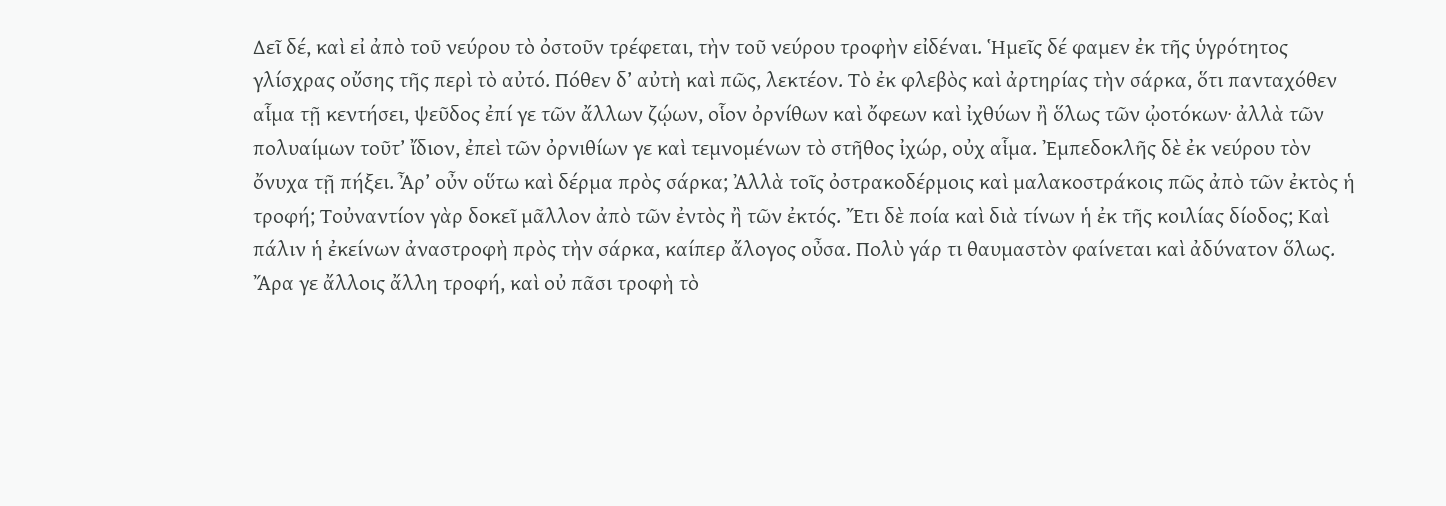Δεῖ δέ, καὶ εἰ ἀπὸ τοῦ νεύρου τὸ ὀστοῦν τρέφεται, τὴν τοῦ νεύρου τροφὴν εἰδέναι. Ἡμεῖς δέ φαμεν ἐκ τῆς ὑγρότητος γλίσχρας οὔσης τῆς περὶ τὸ αὐτό. Πόθεν δ’ αὐτὴ καὶ πῶς, λεκτέον. Τὸ ἐκ φλεβὸς καὶ ἀρτηρίας τὴν σάρκα, ὅτι πανταχόθεν αἷμα τῇ κεντήσει, ψεῦδος ἐπί γε τῶν ἄλλων ζῴων, οἷον ὀρνίθων καὶ ὄφεων καὶ ἰχθύων ἢ ὅλως τῶν ᾠοτόκων· ἀλλὰ τῶν πολυαίμων τοῦτ’ ἴδιον, ἐπεὶ τῶν ὀρνιθίων γε καὶ τεμνομένων τὸ στῆθος ἰχώρ, οὐχ αἷμα. Ἐμπεδοκλῆς δὲ ἐκ νεύρου τὸν ὄνυχα τῇ πήξει. Ἆρ’ οὖν οὕτω καὶ δέρμα πρὸς σάρκα; Ἀλλὰ τοῖς ὀστρακοδέρμοις καὶ μαλακοστράκοις πῶς ἀπὸ τῶν ἐκτὸς ἡ τροφή; Τοὐναντίον γὰρ δοκεῖ μᾶλλον ἀπὸ τῶν ἐντὸς ἢ τῶν ἐκτός. Ἔτι δὲ ποία καὶ διὰ τίνων ἡ ἐκ τῆς κοιλίας δίοδος; Καὶ πάλιν ἡ ἐκείνων ἀναστροφὴ πρὸς τὴν σάρκα, καίπερ ἄλογος οὖσα. Πολὺ γάρ τι θαυμαστὸν φαίνεται καὶ ἀδύνατον ὅλως. Ἄρα γε ἄλλοις ἄλλη τροφή, καὶ οὐ πᾶσι τροφὴ τὸ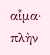αἷμα· πλὴν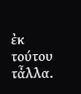ἐκ τούτου τἆλλα.